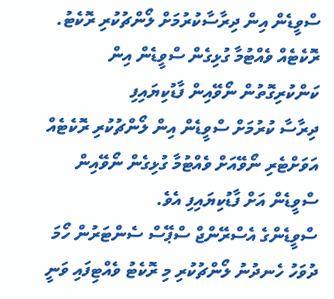ސްވީޑެން އިން ދިރާސާކުރުމަށް ލޯންޗުކުރި ރޮކެޓު.
ރޮކެޓެއް ވެއްޓުމާ ގުޅިގެން ސްވީޑެން އިން ކަންކުރިގޮތުން ނޯވޭއިން ފާޑުކިޔައިފި
ދިރާސާ ކުރުމަށް ސްވީޑެން އިން ލޯންޗުކުރި ރޮކެޓެއް އަވަށްޓެރި ނޯވޭއަށް ވެއްޓުމާ ގުޅިގެން ނޯވޭއިން ސްވީޑެން އަށް ފާޑުކިޔައިފި އެވެ.
ސްވީޑެންގެ އެސްރޭންޖް ސްޕޭސް ސެންޓަރުން ހޯމަ ދުވަހު ހެނދުނު ލޯންޗުކުރި މި ރޮކެޓު ވެއްޓިފައި ވަނީ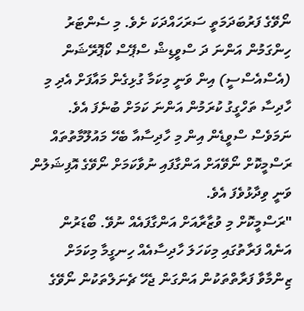ނޯވޭގެ ފަރުބަދަމަތީ ސަރަހައްދަކަ ށެވެ. މި ސެންޓަރު ހިންގަމުން އަންނަ ދަ ސްވީޑިޝް ސްޕޭސް ކޯޕޮރޭޝަން (އެސްއެސްސީ) އިން ވަނީ މިކަމާ ގުޅިގެން މައާފަށް އެދި މި ހާދިސާ ތަހްގީގު ކުރަމުން އަންނަ ކަމަށް ބުނެފަ އެވެ.
ނަމަވެސް ސްވީޑެން އިން މި ހާދިސާއާ ބެހޭ މައުލޫމާތުތައް ރަސްމީކޮށް ނޯވޭއަށް އަންގާފައި ނުވާކަމަށް ނޯވޭގެ އޮފިޝަލުން ވަނީ ވިދާޅުވެފަ އެވެ.
"ރަސްމީކޮށް މި ވުޒާރާއަށް އަންގާފައެއް ނުވޭ. ބޯޑަރުން އަނެއް ފަރާތުގައި މިކަހަލަ ހާދިސާއެއް ހިނގީމާ މިކަމަށް ޒިންމާވާ ފަރާތްތަކުން އަންގަން ޖެހޭ ޗެނަލްތަކުން ނޯވޭގެ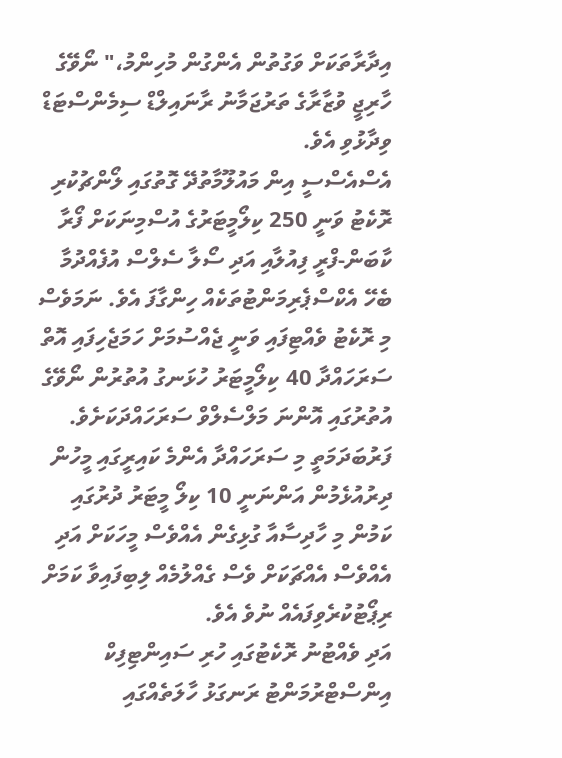އިދާރާތަކަށް ވަގުތުން އެންގުން މުހިންމު،" ނޯވޭގެ ހާރިޖީ ވުޒާރާގެ ތަރުޖަމާނު ރާނައިލްޑް ސިމެންސްޓަޑް ވިދާޅުވި އެވެ.
އެސްއެސްސީ އިން މައުލޫމާތުދޭ ގޮތުގައި ލޯންޗުކުރި ރޮކެޓު ވަނީ 250 ކިލޯމީޓަރުގެ އުސްމިނަކަށް ފޯރާ ކާބަން-ފްރީ ފިއުލާއި އަދި ސޯލާ ސެލްސް އުފެއްދުމާ ބެހޭ އެކްސްޕެރިމަންޓުތަކެއް ހިންގާފަ އެވެ. ނަމަވެސް މި ރޮކެޓު ވެއްޓިފައި ވަނީ ޖެއްސުމަށް ހަމަޖެހިފައި އޮތް ސަރަހައްދާ 40 ކިލޯމީޓަރު ހުޅަނގު އުތުރުން ނޯވޭގެ އުތުރުގައި އޮންނަ މަލްސެލްވް ސަރަހައްދަކަށެވެ.
ފަރުބަދަމަތީ މި ސަރަހައްދާ އެންމެ ކައިރީގައި މީހުން ދިރުއުޅެމުން އަންނަނީ 10 ކިލޯ މީޓަރު ދުރުގައި ކަމުން މި ހާދިސާއާ ގުޅިގެން އެއްވެސް މީހަކަށް އަދި އެއްވެސް އެއްޗަކަށް ވެސް ގެއްލުމެއް ލިބިފައިވާ ކަމަށް ރިޕޯޓުކުރެވިފައެއް ނުވެ އެވެ.
އަދި ވެއްޓުނު ރޮކެޓުގައި ހުރި ސައިންޓިފިކް އިންސްޓްރުމަންޓު ރަނގަޅު ހާލަތެއްގައި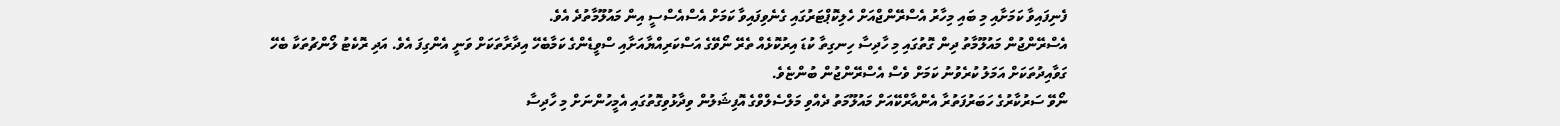ފެނިފައިވާ ކަމަށާއި މި ބައި މިހާރު އެސްރޭންޖްއަށް ހެލިކޮޕްޓަރުގައި ގެނެވިފައިވާ ކަމަށް އެސްއެސްސީ އިން މައުލޫމާތުދެ އެވެ.
އެސްރޭންޖުން މައުލޫމާތު ދިން ގޮތުގައި މި ހާދިސާ ހިނގިތާ ކުޑަ އިރުކޮޅެއް ތެރޭ ނޯވޭގެ އަސްކަރިއްޔާއަށާއި ސްވީޑެންގެ ކަމާބެހޭ އިދާރާތަކަށް ވަނީ އެންގިފަ އެވެ. އަދި ރޮކެޓު ލޯންޗުތަކާ ބެހޭ ގަވާއިދުތަކަށް އަމަލު ކުރެވުނު ކަމަށް ވެސް އެސްރޭންޖުން ބުންޏެވެ.
ނޯވޭ ސަރުކާރުގެ ހަބަރުފަތުރާ އެންއާރްކޭއަށް މައުލޫމަތު ދެއްވި މަލްސެލްވްގެ އޮފިޝަލުން ވިދާޅުވިގޮތުގައި އެމީހުންނަށް މި ހާދިސާ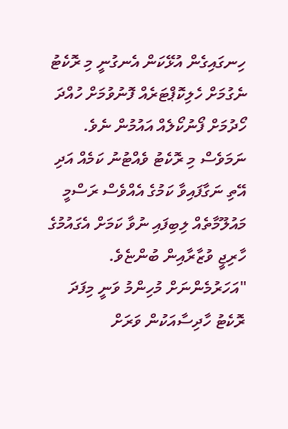ހިނގައިގެން އުޅޭކަން އެނގުނީ މި ރޮކެޓު ނެގުމަށް ހެލިކޮޕްޓަރެއް ފޮނުވުމަށް ހުއްދަ ހޯދުމަށް ފޯނުކޯލެއް އައުމުން ނެވެ.
ނަމަވެސް މި ރޮކެޓު ވެއްޓުނު ކަމެއް އަދި އޭތި ނަގާފައިވާ ކަމުގެ އެއްވެސް ރަސްމީ މައުލޫމާތެއް ލިބިފައި ނުވާ ކަމަށް އެގައުމުގެ ހާރިޖީ ވުޒާރާއިން ބުންޏެވެ.
"އަހަރުމެންނަށް މުހިންމު ވަނީ މިފަދަ ރޮކެޓު ހާދިސާއަކުން ވަރަށް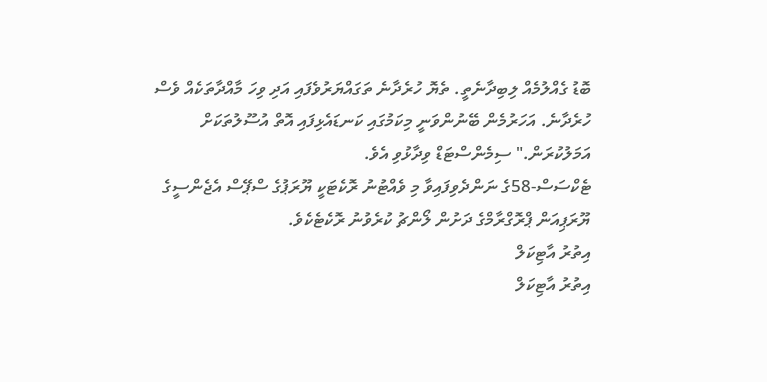ބޮޑު ގެއްލުމެއް ލިބިދާނެތީ. ތެޔޮ ހުރެދާނެ ތަގައްޔަރުވެފައި އަދި ވިހަ މާއްދާތަކެއް ވެސް ހުރެދާނެ. އަހަރުމެން ބޭނުންވަނީ މިކަމުގައި ކަނޑައެޅިފައި އޮތް އުސޫލުތަކަށް އަމަލުކުރަން." ސިމެންސްޓަޑް ވިދާޅުވި އެވެ.
ޓެކްސަސް-58ގެ ނަންދެވިފައިވާ މި ވެއްޓުނު ރޮކެޓަކީ ޔޫރަޕުގެ ސްޕޭސް އެޖެންސީގެ ޔޫރަޕިއަން ޕްރޮގްރާމްގެ ދަށުން ލޯންޗު ކުރެވުނު ރޮކެޓެކެވެ.
އިތުރު އާޓިކަލް
އިތުރު އާޓިކަލް